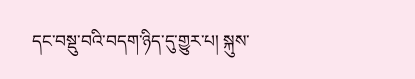དང་བསྡུ་བའི་བདག་ཉིད་དུ་གྱུར་པ། སྐུས་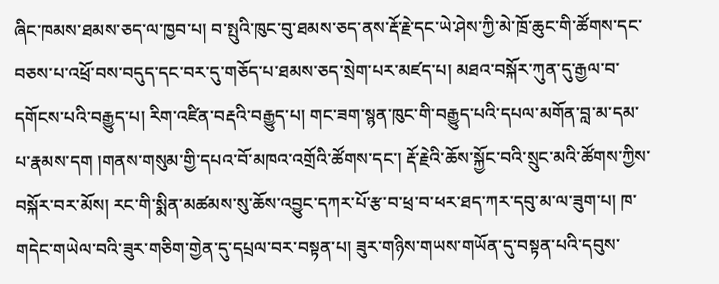ཞིང་ཁམས་ཐམས་ཅད་ལ་ཁྱབ་པ། བ་སྤུའི་ཁུང་བུ་ཐམས་ཅད་ནས་རྡོ་རྗེ་དང་ཡེ་ཤེས་ཀྱི་མེ་ཁྲོ་ཆུང་གི་ཚོགས་དང་བཅས་པ་འཕྲོ་བས་བདུད་དང་བར་དུ་གཅོད་པ་ཐམས་ཅད་སྲེག་པར་མཛད་པ། མཐའ་བསྐོར་ཀུན་དུ་རྒྱལ་བ་དགོངས་པའི་བརྒྱུད་པ། རིག་འཛིན་བརྡའི་བརྒྱུད་པ། གང་ཟག་སྙན་ཁུང་གི་བརྒྱུད་པའི་དཔལ་མགོན་བླ་མ་དམ་པ་རྣམས་དག །གནས་གསུམ་གྱི་དཔའ་བོ་མཁའ་འགྲོའི་ཚོགས་དང་། རྡོ་རྗེའི་ཆོས་སྐྱོང་བའི་སྲུང་མའི་ཚོགས་ཀྱིས་བསྐོར་བར་མོས། རང་གི་སྨིན་མཚམས་སུ་ཆོས་འབྱུང་དཀར་པོ་རྩ་བ་ཕྲ་བ་ཕར་ཐད་ཀར་དབུ་མ་ལ་ཟུག་པ། ཁ་གདེང་གཡེལ་བའི་ཟུར་གཅིག་གྱེན་དུ་དཔྲལ་བར་བསྟན་པ། ཟུར་གཉིས་གཡས་གཡོན་དུ་བསྟན་པའི་དབུས་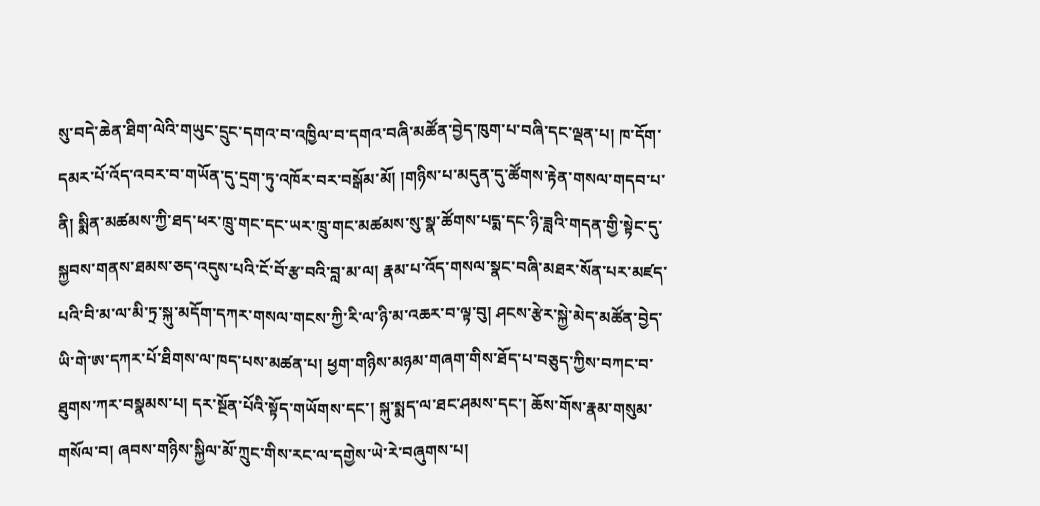སུ་བདེ་ཆེན་ཐིག་ལེའི་གཡུང་དྲུང་དགའ་བ་འཁྱིལ་བ་དགའ་བཞི་མཚོན་བྱེད་ཁུག་པ་བཞི་དང་ལྡན་པ། ཁ་དོག་དམར་པོ་འོད་འབར་བ་གཡོན་དུ་དྲག་ཏུ་འཁོར་བར་བསྒོམ་མོ། །གཉིས་པ་མདུན་དུ་ཚོགས་རྟེན་གསལ་གདབ་པ་ནི། སྨིན་མཚམས་ཀྱི་ཐད་ཕར་ཁྲུ་གང་དང་ཡར་ཁྲུ་གང་མཚམས་སུ་སྣ་ཚོགས་པདྨ་དང་ཉི་ཟླའི་གདན་གྱི་སྟེང་དུ་སྐྱབས་གནས་ཐམས་ཅད་འདུས་པའི་ངོ་བོ་རྩ་བའི་བླ་མ་ལ། རྣམ་པ་འོད་གསལ་སྣང་བཞི་མཐར་སོན་པར་མཛད་པའི་བི་མ་ལ་མི་ཏྲ་སྐུ་མདོག་དཀར་གསལ་གངས་ཀྱི་རི་ལ་ཉི་མ་འཆར་བ་ལྟ་བུ། ཤངས་རྩེར་སྐྱེ་མེད་མཚོན་བྱེད་ཡི་གེ་ཨ་དཀར་པོ་ཐིགས་ལ་ཁད་པས་མཚན་པ། ཕྱག་གཉིས་མཉམ་གཞག་གིས་ཐོད་པ་བཅུད་ཀྱིས་བཀང་བ་ཐུགས་ཀར་བསྣམས་པ། དར་སྔོན་པོའི་སྟོད་གཡོགས་དང་། སྐུ་སྨད་ལ་ཐང་ཤམས་དང་། ཆོས་གོས་རྣམ་གསུམ་གསོལ་བ། ཞབས་གཉིས་སྐྱིལ་མོ་ཀྲུང་གིས་རང་ལ་དགྱེས་ཡེ་རེ་བཞུགས་པ།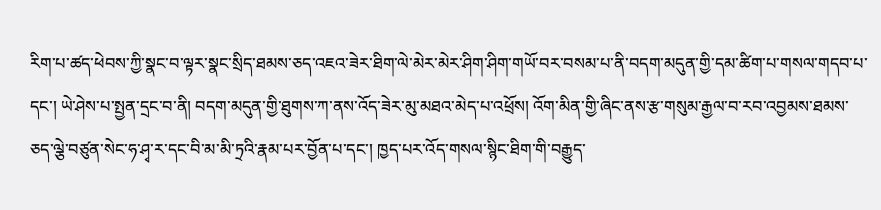རིག་པ་ཚད་ཕེབས་ཀྱི་སྣང་བ་ལྟར་སྣང་སྲིད་ཐམས་ཅད་འཇའ་ཟེར་ཐིག་ལེ་མེར་མེར་ཤིག་ཤིག་གཡོ་བར་བསམ་པ་ནི་བདག་མདུན་གྱི་དམ་ཚིག་པ་གསལ་གདབ་པ་དང་། ཡེ་ཤེས་པ་སྤྱན་དྲང་བ་ནི། བདག་མདུན་གྱི་ཐུགས་ཀ་ནས་འོད་ཟེར་མུ་མཐའ་མེད་པ་འཕྲོས། འོག་མིན་གྱི་ཞིང་ནས་རྩ་གསུམ་རྒྱལ་བ་རབ་འབྱམས་ཐམས་ཅད་ལྕེ་བཙུན་སེང་ཧ་ཤྭ་ར་དང་བི་མ་མི་ཏྲའི་རྣམ་པར་བྱོན་པ་དང་། ཁྱད་པར་འོད་གསལ་སྙིང་ཐིག་གི་བརྒྱུད་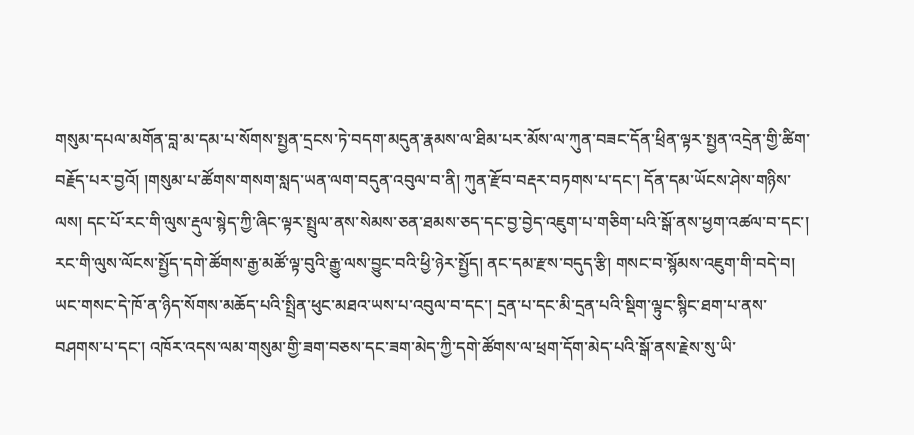གསུམ་དཔལ་མགོན་བླ་མ་དམ་པ་སོགས་སྤྱན་དྲངས་ཏེ་བདག་མདུན་རྣམས་ལ་ཐིམ་པར་མོས་ལ་ཀུན་བཟང་དོན་ཕྲིན་ལྟར་སྤྱན་འདྲེན་གྱི་ཚིག་བརྗོད་པར་བྱའོ། །གསུམ་པ་ཚོགས་གསག་སླད་ཡན་ལག་བདུན་འབུལ་བ་ནི། ཀུན་རྫོབ་བརྡར་བཏགས་པ་དང་། དོན་དམ་ཡོངས་ཤེས་གཉིས་ལས། དང་པོ་རང་གི་ལུས་རྡུལ་སྙེད་ཀྱི་ཞིང་ལྟར་སྤྲུལ་ནས་སེམས་ཅན་ཐམས་ཅད་དང་བྱ་བྱེད་འཇུག་པ་གཅིག་པའི་སྒོ་ནས་ཕྱག་འཚལ་བ་དང་། རང་གི་ལུས་ལོངས་སྤྱོད་དགེ་ཚོགས་རྒྱ་མཚོ་ལྟ་བུའི་རྒྱུ་ལས་བྱུང་བའི་ཕྱི་ཉེར་སྤྱོད། ནང་དམ་རྫས་བདུད་རྩི། གསང་བ་སྙོམས་འཇུག་གི་བདེ་བ། ཡང་གསང་དེ་ཁོ་ན་ཉིད་སོགས་མཆོད་པའི་སྤྲིན་ཕུང་མཐའ་ཡས་པ་འབུལ་བ་དང་། དྲན་པ་དང་མི་དྲན་པའི་སྡིག་ལྟུང་སྙིང་ཐག་པ་ནས་བཤགས་པ་དང་། འཁོར་འདས་ལམ་གསུམ་གྱི་ཟག་བཅས་དང་ཟག་མེད་ཀྱི་དགེ་ཚོགས་ལ་ཕྲག་དོག་མེད་པའི་སྒོ་ནས་རྗེས་སུ་ཡི་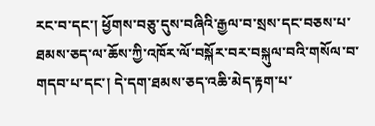རང་བ་དང་། ཕྱོགས་བཅུ་དུས་བཞིའི་རྒྱལ་བ་སྲས་དང་བཅས་པ་ཐམས་ཅད་ལ་ཆོས་ཀྱི་འཁོར་ལོ་བསྐོར་བར་བསྐུལ་བའི་གསོལ་བ་གདབ་པ་དང་། དེ་དག་ཐམས་ཅད་འཆི་མེད་རྟག་པ་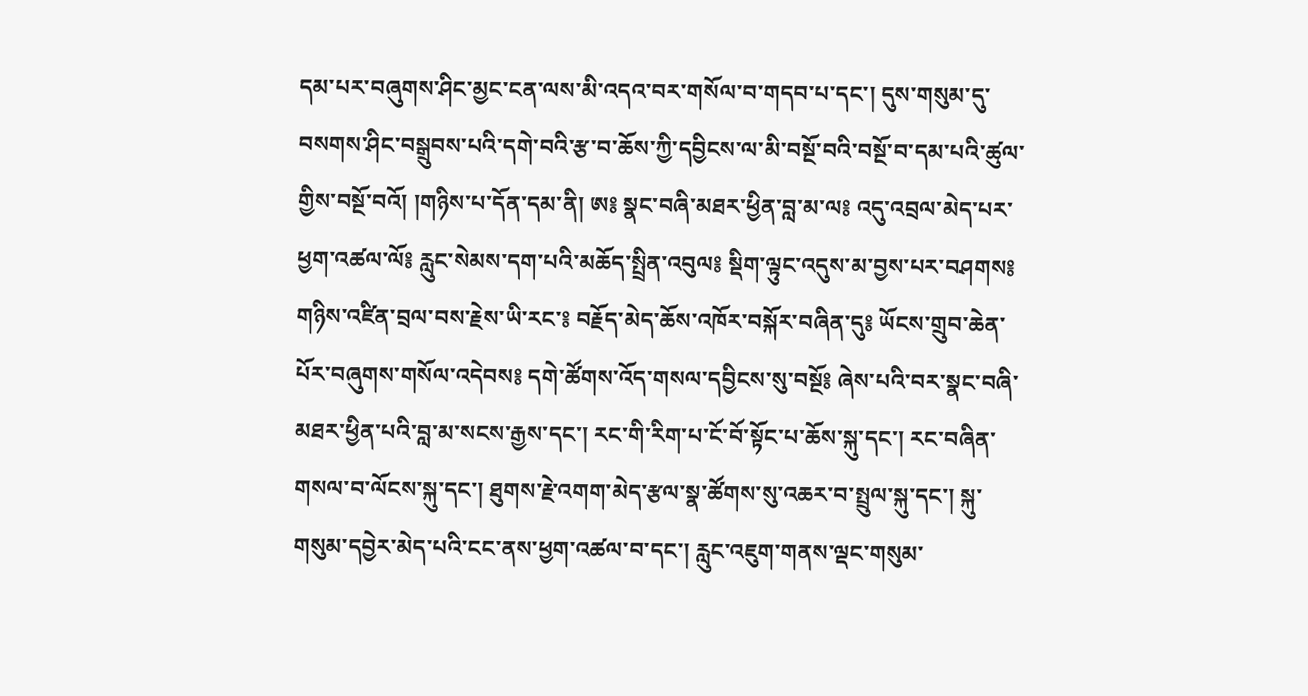དམ་པར་བཞུགས་ཤིང་མྱང་ངན་ལས་མི་འདའ་བར་གསོལ་བ་གདབ་པ་དང་། དུས་གསུམ་དུ་བསགས་ཤིང་བསྒྲུབས་པའི་དགེ་བའི་རྩ་བ་ཆོས་ཀྱི་དབྱིངས་ལ་མི་བསྔོ་བའི་བསྔོ་བ་དམ་པའི་ཚུལ་གྱིས་བསྔོ་བའོ། །གཉིས་པ་དོན་དམ་ནི། ཨ༔ སྣང་བཞི་མཐར་ཕྱིན་བླ་མ་ལ༔ འདུ་འབྲལ་མེད་པར་ཕྱག་འཚལ་ལོ༔ རླུང་སེམས་དག་པའི་མཆོད་སྤྲིན་འབུལ༔ སྡིག་ལྟུང་འདུས་མ་བྱས་པར་བཤགས༔ གཉིས་འཛིན་བྲལ་བས་རྗེས་ཡི་རང་༔ བརྗོད་མེད་ཆོས་འཁོར་བསྐོར་བཞིན་དུ༔ ཡོངས་གྲུབ་ཆེན་པོར་བཞུགས་གསོལ་འདེབས༔ དགེ་ཚོགས་འོད་གསལ་དབྱིངས་སུ་བསྔོ༔ ཞེས་པའི་བར་སྣང་བཞི་མཐར་ཕྱིན་པའི་བླ་མ་སངས་རྒྱས་དང་། རང་གི་རིག་པ་ངོ་བོ་སྟོང་པ་ཆོས་སྐུ་དང་། རང་བཞིན་གསལ་བ་ལོངས་སྐུ་དང་། ཐུགས་རྗེ་འགག་མེད་རྩལ་སྣ་ཚོགས་སུ་འཆར་བ་སྤྲུལ་སྐུ་དང་། སྐུ་གསུམ་དབྱེར་མེད་པའི་ངང་ནས་ཕྱག་འཚལ་བ་དང་། རླུང་འཇུག་གནས་ལྡང་གསུམ་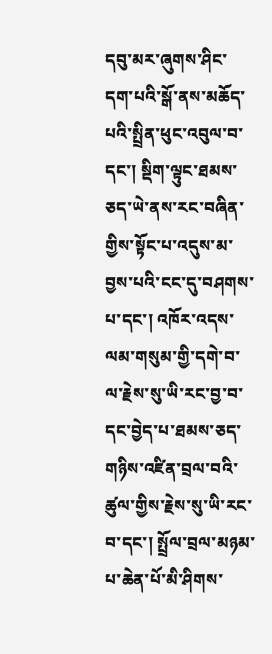དབུ་མར་ཞུགས་ཤིང་དག་པའི་སྒོ་ནས་མཆོད་པའི་སྤྲིན་ཕུང་འབུལ་བ་དང་། སྡིག་ལྟུང་ཐམས་ཅད་ཡེ་ནས་རང་བཞིན་གྱིས་སྟོང་པ་འདུས་མ་བྱས་པའི་ངང་དུ་བཤགས་པ་དང་། འཁོར་འདས་ལམ་གསུམ་གྱི་དགེ་བ་ལ་རྗེས་སུ་ཡི་རང་བྱ་བ་དང་བྱེད་པ་ཐམས་ཅད་གཉིས་འཛིན་བྲལ་བའི་ཚུལ་གྱིས་རྗེས་སུ་ཡི་རང་བ་དང་། སྤྲོལ་བྲལ་མཉམ་པ་ཆེན་པོ་མི་ཤིགས་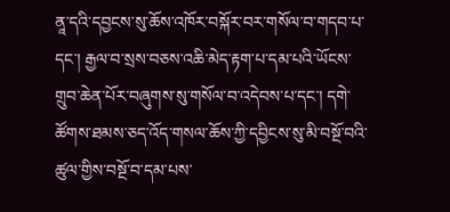ནཱ་དའི་དབྱངས་སུ་ཆོས་འཁོར་བསྐོར་བར་གསོལ་བ་གདབ་པ་དང་། རྒྱལ་བ་སྲས་བཅས་འཆི་མེད་རྟག་པ་དམ་པའི་ཡོངས་གྲུབ་ཆེན་པོར་བཞུགས་སུ་གསོལ་བ་འདེབས་པ་དང་། དགེ་ཚོགས་ཐམས་ཅད་འོད་གསལ་ཆོས་ཀྱི་དབྱིངས་སུ་མི་བསྔོ་བའི་ཚུལ་གྱིས་བསྔོ་བ་དམ་པས་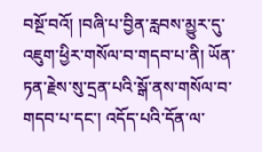བསྔོ་བའོ། །བཞི་པ་བྱིན་རླབས་མྱུར་དུ་འཇུག་ཕྱིར་གསོལ་བ་གདབ་པ་ནི། ཡོན་ཏན་རྗེས་སུ་དྲན་པའི་སྒོ་ནས་གསོལ་བ་གདབ་པ་དང་། འདོད་པའི་དོན་ལ་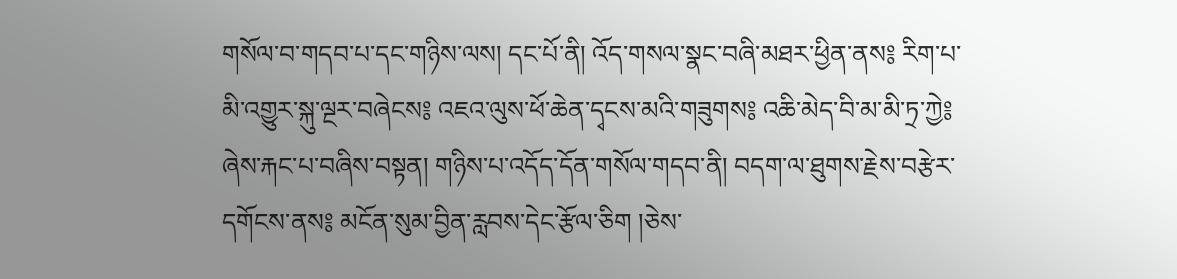གསོལ་བ་གདབ་པ་དང་གཉིས་ལས། དང་པོ་ནི། འོད་གསལ་སྣང་བཞི་མཐར་ཕྱིན་ནས༔ རིག་པ་མི་འགྱུར་སྐུ་ལྔར་བཞེངས༔ འཇའ་ལུས་ཕོ་ཆེན་དྭངས་མའི་གཟུགས༔ འཆི་མེད་བི་མ་མི་ཏྲ་ཀྱེ༔ ཞེས་རྐང་པ་བཞིས་བསྟན། གཉིས་པ་འདོད་དོན་གསོལ་གདབ་ནི། བདག་ལ་ཐུགས་རྗེས་བརྩེར་དགོངས་ནས༔ མངོན་སུམ་བྱིན་རླབས་དེང་རྩོལ་ཅིག །ཅེས་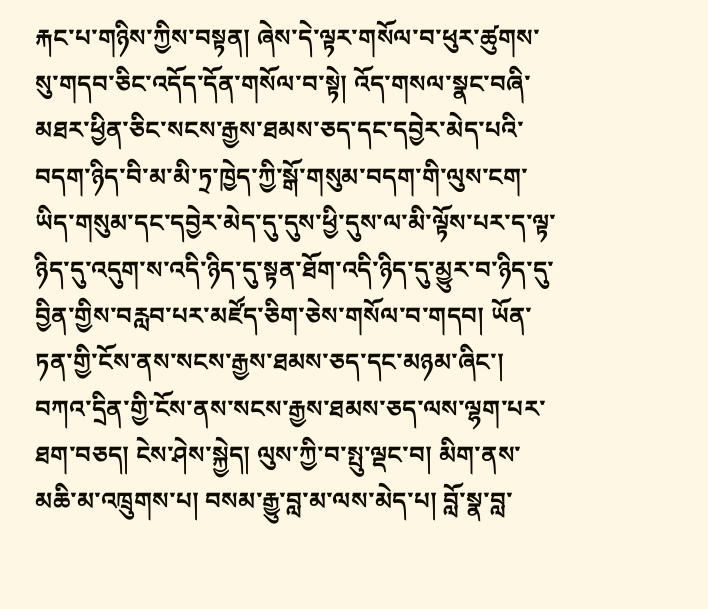རྐང་པ་གཉིས་ཀྱིས་བསྟན། ཞེས་དེ་ལྟར་གསོལ་བ་ཕུར་ཚུགས་སུ་གདབ་ཅིང་འདོད་དོན་གསོལ་བ་སྟེ། འོད་གསལ་སྣང་བཞི་མཐར་ཕྱིན་ཅིང་སངས་རྒྱས་ཐམས་ཅད་དང་དབྱེར་མེད་པའི་བདག་ཉིད་བི་མ་མི་ཏྲ་ཁྱེད་ཀྱི་སྒོ་གསུམ་བདག་གི་ལུས་ངག་ཡིད་གསུམ་དང་དབྱེར་མེད་དུ་དུས་ཕྱི་དུས་ལ་མི་ལྟོས་པར་ད་ལྟ་ཉིད་དུ་འདུག་ས་འདི་ཉིད་དུ་སྟན་ཐོག་འདི་ཉིད་དུ་མྱུར་བ་ཉིད་དུ་བྱིན་གྱིས་བརླབ་པར་མཛོད་ཅིག་ཅེས་གསོལ་བ་གདབ། ཡོན་ཏན་གྱི་ངོས་ནས་སངས་རྒྱས་ཐམས་ཅད་དང་མཉམ་ཞིང་། བཀའ་དྲིན་གྱི་ངོས་ནས་སངས་རྒྱས་ཐམས་ཅད་ལས་ལྷག་པར་ཐག་བཅད། ངེས་ཤེས་སྐྱེད། ལུས་ཀྱི་བ་སྤུ་ལྡང་བ། མིག་ནས་མཆི་མ་འཁྲུགས་པ། བསམ་རྒྱུ་བླ་མ་ལས་མེད་པ། བློ་སྣ་བླ་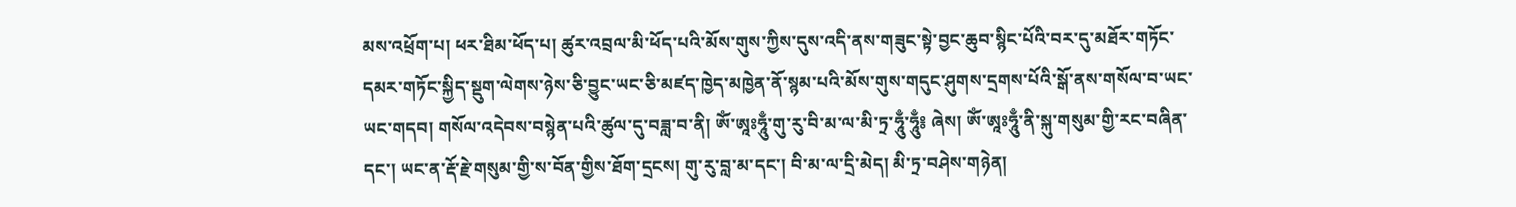མས་འཕྲོག་པ། ཕར་ཐིམ་ཕོད་པ། ཚུར་འབྲལ་མི་ཕོད་པའི་མོས་གུས་ཀྱིས་དུས་འདི་ནས་གཟུང་སྟེ་བྱང་ཆུབ་སྙིང་པོའི་བར་དུ་མཐོར་གཏོང་དམར་གཏོང་སྐྱིད་སྡུག་ལེགས་ཉེས་ཅི་བྱུང་ཡང་ཅི་མཛད་ཁྱེད་མཁྱེན་ནོ་སྙམ་པའི་མོས་གུས་གདུང་ཤུགས་དྲགས་པོའི་སྒོ་ནས་གསོལ་བ་ཡང་ཡང་གདབ། གསོལ་འདེབས་བསྙེན་པའི་ཚུལ་དུ་བཟླ་བ་ནི། ཨོཾ་ཨཱཿཧཱུྃ་གུ་རུ་བི་མ་ལ་མི་ཏྲ་ཧཱུྃ་ཧཱུྃ༔ ཞེས། ཨོཾ་ཨཱཿཧཱུྃ་ནི་སྐུ་གསུམ་གྱི་རང་བཞིན་དང་། ཡང་ན་རྡོ་རྗེ་གསུམ་གྱི་ས་བོན་གྱིས་ཐོག་དྲངས། གུ་རུ་བླ་མ་དང་། བི་མ་ལ་དྲི་མེད། མི་ཏྲ་བཤེས་གཉེན།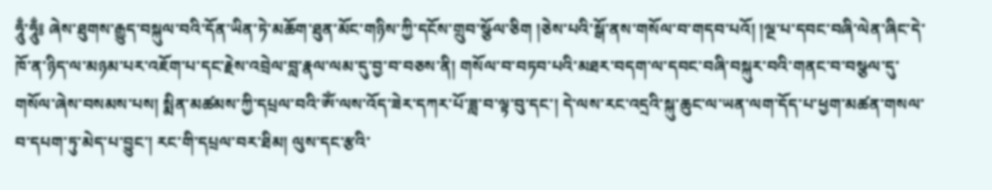ཧཱུྃ་ཧཱུྃ༔ ཞེས་ཐུགས་རྒྱུད་བསྐུལ་བའི་དོན་ཡིན་ཏེ་མཆོག་ཐུན་མོང་གཉིས་ཀྱི་དངོས་གྲུབ་སྩོལ་ཅིག །ཅེས་པའི་སྒོ་ནས་གསོལ་བ་གདབ་པའོ། །ལྔ་པ་དབང་བཞི་ལེན་ཞིང་དེ་ཁོ་ན་ཉིད་ལ་མཉམ་པར་འཇོག་པ་དང་རྗེས་འབྲེལ་བླ་རྣལ་ལམ་དུ་བྱ་བ་བཅས་ནི། གསོལ་བ་བཏབ་པའི་མཐར་བདག་ལ་དབང་བཞི་བསྐུར་བའི་གནང་བ་བསྩལ་དུ་གསོལ་ཞེས་བསམས་པས། སྨིན་མཚམས་ཀྱི་དཔྲལ་བའི་ཨོཾ་ལས་འོད་ཟེར་དཀར་པོ་ཟླ་བ་ལྟ་བུ་དང་། དེ་ལས་རང་འདྲའི་སྐུ་ཆུང་ལ་ཡན་ལག་དོད་པ་ཕྱག་མཚན་གསལ་བ་དཔག་ཏུ་མེད་པ་བྱུང་། རང་གི་དཔྲལ་བར་ཐིམ། ལུས་དང་རྩའི་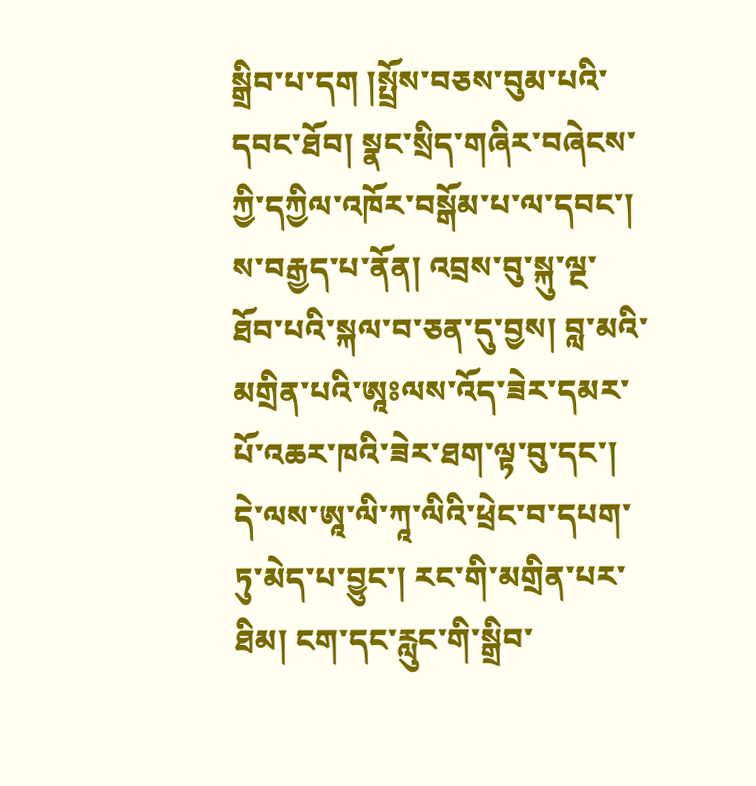སྒྲིབ་པ་དག །སྤྲོས་བཅས་བུམ་པའི་དབང་ཐོབ། སྣང་སྲིད་གཞིར་བཞེངས་ཀྱི་དཀྱིལ་འཁོར་བསྒོམ་པ་ལ་དབང་། ས་བརྒྱད་པ་ནོན། འབྲས་བུ་སྐུ་ལྔ་ཐོབ་པའི་སྐལ་བ་ཅན་དུ་བྱས། བླ་མའི་མགྲིན་པའི་ཨཱཿལས་འོད་ཟེར་དམར་པོ་འཆར་ཁའི་ཟེར་ཐག་ལྟ་བུ་དང་། དེ་ལས་ཨཱ་ལི་ཀཱ་ལིའི་ཕྲེང་བ་དཔག་ཏུ་མེད་པ་བྱུང་། རང་གི་མགྲིན་པར་ཐིམ། ངག་དང་རླུང་གི་སྒྲིབ་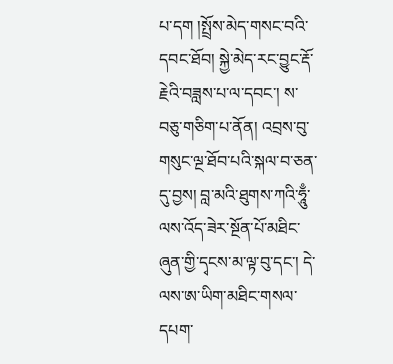པ་དག །སྤྲོས་མེད་གསང་བའི་དབང་ཐོབ། སྐྱེ་མེད་རང་བྱུང་རྡོ་རྗེའི་བཟླས་པ་ལ་དབང་། ས་བཅུ་གཅིག་པ་ནོན། འབྲས་བུ་གསུང་ལྔ་ཐོབ་པའི་སྐལ་བ་ཅན་དུ་བྱས། བླ་མའི་ཐུགས་ཀའི་ཧཱུྃ་ལས་འོད་ཟེར་སྔོན་པོ་མཐིང་ཞུན་གྱི་དྭངས་མ་ལྟ་བུ་དང་། དེ་ལས་ཨ་ཡིག་མཐིང་གསལ་དཔག་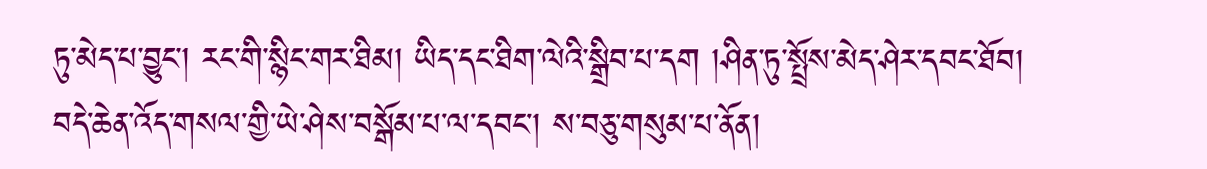ཏུ་མེད་པ་བྱུང་། རང་གི་སྙིང་གར་ཐིམ། ཡིད་དང་ཐིག་ལེའི་སྒྲིབ་པ་དག །ཤིན་ཏུ་སྤྲོས་མེད་ཤེར་དབང་ཐོབ། བདེ་ཆེན་འོད་གསལ་གྱི་ཡེ་ཤེས་བསྒོམ་པ་ལ་དབང་། ས་བཅུ་གསུམ་པ་ནོན།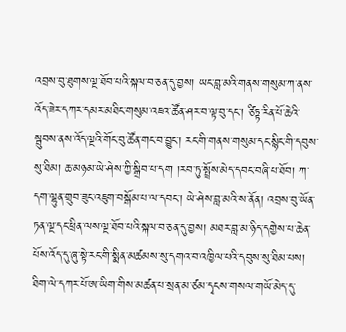འབྲས་བུ་ཐུགས་ལྔ་ཐོབ་པའི་སྐལ་བ་ཅན་དུ་བྱས། ཡང་བླ་མའི་གནས་གསུམ་ཀ་ནས་འོད་ཟེར་དཀར་དམར་མཐིང་གསུམ་འཇའ་ཚོན་ཤར་བ་ལྟ་བུ་དང་། ཙིཏྟ་རིན་པོ་ཆེའི་སྦུབས་ནས་འོད་ལྔའི་གོང་བུ་ཚོན་གང་བ་བྱུང་། རང་གི་གནས་གསུམ་དང་སྙིང་གི་དབུས་སུ་ཐིམ། ཆ་མཉམ་ཡེ་ཤེས་ཀྱི་སྒྲིབ་པ་དག །རབ་ཏུ་སྤྲོས་མེད་དབང་བཞི་པ་ཐོབ། ཀ་དག་ལྷུན་གྲུབ་ཟུང་འཇུག་བསྒོམ་པ་ལ་དབང་། ཡེ་ཤེས་བླ་མའི་ས་ནོན། འབྲས་བུ་ཡོན་ཏན་ལྔ་དང་ཕྲིན་ལས་ལྔ་ཐོབ་པའི་སྐལ་བ་ཅན་དུ་བྱས། མཐར་བླ་མ་ཉིད་དགྱེས་པ་ཆེན་པོས་འོད་དུ་ཞུ་སྟེ་རང་གི་སྨིན་མཚམས་སུ་དགའ་བ་འཁྱིལ་པའི་དབུས་སུ་ཐིམ་པས། ཐིག་ལེ་དཀར་པོ་ཨ་ཡིག་གིས་མཚན་པ་སྲན་མ་ཙམ་དྭངས་གསལ་གཡོ་མེད་དུ་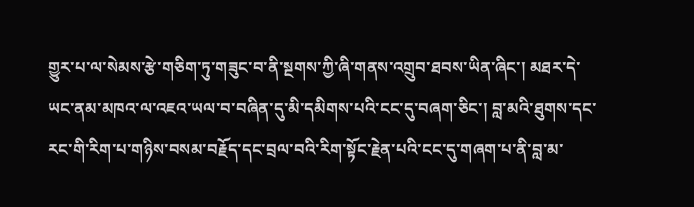གྱུར་པ་ལ་སེམས་རྩེ་གཅིག་ཏུ་གཟུང་བ་ནི་སྔགས་ཀྱི་ཞི་གནས་འགྲུབ་ཐབས་ཡིན་ཞིང་། མཐར་དེ་ཡང་ནམ་མཁའ་ལ་འཇའ་ཡལ་བ་བཞིན་དུ་མི་དམིགས་པའི་ངང་དུ་བཞག་ཅིང་། བླ་མའི་ཐུགས་དང་རང་གི་རིག་པ་གཉིས་བསམ་བརྗོད་དང་བྲལ་བའི་རིག་སྟོང་རྗེན་པའི་ངང་དུ་གཞག་པ་ནི་བླ་མ་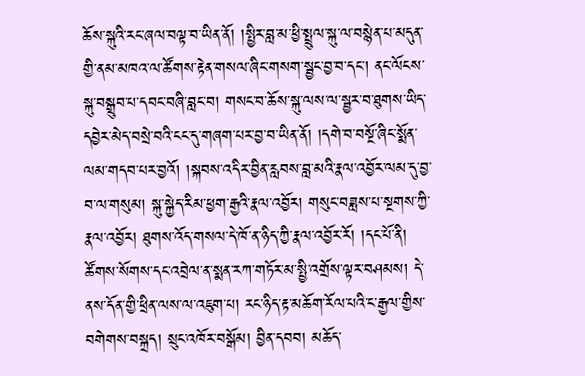ཆོས་སྐུའི་རང་ཞལ་བལྟ་བ་ཡིན་ནོ། །སྤྱིར་བླ་མ་ཕྱི་སྤྲུལ་སྐུ་ལ་བསྙེན་པ་མདུན་གྱི་ནམ་མཁའ་ལ་ཚོགས་རྟེན་གསལ་ཞིང་གསག་སྦྱང་བྱ་བ་དང་། ནང་ལོངས་སྐུ་བསྒྲུབ་པ་དབང་བཞི་བླང་བ། གསང་བ་ཆོས་སྐུ་ལས་ལ་སྦྱར་བ་ཐུགས་ཡིད་དབྱེར་མེད་བསྲེ་བའི་ངང་དུ་གཞག་པར་བྱ་བ་ཡིན་ནོ། །དགེ་བ་བསྔོ་ཞིང་སྨོན་ལམ་གདབ་པར་བྱའོ། །སྐབས་འདིར་བྱིན་རླབས་བླ་མའི་རྣལ་འབྱོར་ལམ་དུ་བྱ་བ་ལ་གསུམ། སྐུ་སྐྱེད་རིམ་ཕྱག་རྒྱའི་རྣལ་འབྱོར། གསུང་བཟླས་པ་སྔགས་ཀྱི་རྣལ་འབྱོར། ཐུགས་འོད་གསལ་དེ་ཁོ་ན་ཉིད་ཀྱི་རྣལ་འབྱོར་རོ། །དང་པོ་ནི། ཚོགས་སོགས་དང་འབྲེལ་ན་སྨན་རཀ་གཏོར་མ་སྤྱི་འགྲོས་ལྟར་བཤམས། དེ་ནས་དོན་གྱི་ཕྲིན་ལས་ལ་འཇུག་པ། རང་ཉིད་རྟ་མཆོག་རོལ་པའི་ང་རྒྱལ་གྱིས་བགེགས་བསྐྲད། སྲུང་འཁོར་བསྒོམ། བྱིན་དབབ། མཆོད་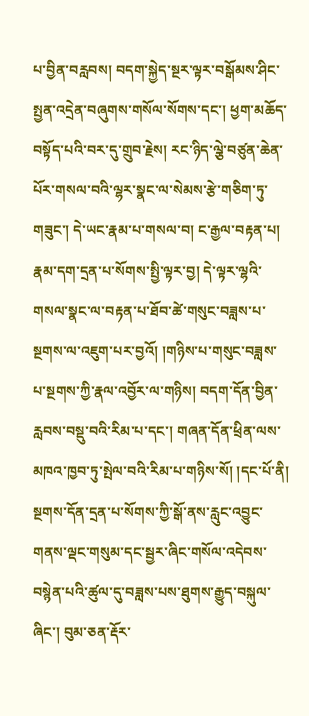པ་བྱིན་བརླབས། བདག་སྐྱེད་སྔར་ལྟར་བསྒོམས་ཤིང་སྤྱན་འདྲེན་བཞུགས་གསོལ་སོགས་དང་། ཕྱག་མཆོད་བསྟོད་པའི་བར་དུ་གྲུབ་རྗེས། རང་ཉིད་ལྕེ་བཙུན་ཆེན་པོར་གསལ་བའི་ལྷར་སྣང་ལ་སེམས་རྩེ་གཅིག་ཏུ་གཟུང་། དེ་ཡང་རྣམ་པ་གསལ་བ། ང་རྒྱལ་བརྟན་པ། རྣམ་དག་དྲན་པ་སོགས་སྤྱི་ལྟར་བྱ། དེ་ལྟར་ལྷའི་གསལ་སྣང་ལ་བརྟན་པ་ཐོབ་ཚེ་གསུང་བཟླས་པ་སྔགས་ལ་འཇུག་པར་བྱའོ། །གཉིས་པ་གསུང་བཟླས་པ་སྔགས་ཀྱི་རྣལ་འབྱོར་ལ་གཉིས། བདག་དོན་བྱིན་རླབས་བསྡུ་བའི་རིམ་པ་དང་། གཞན་དོན་ཕྲིན་ལས་མཁའ་ཁྱབ་ཏུ་སྤེལ་བའི་རིམ་པ་གཉིས་སོ། །དང་པོ་ནི། སྔགས་དོན་དྲན་པ་སོགས་ཀྱི་སྒོ་ནས་རླུང་འབྱུང་གནས་ལྡང་གསུམ་དང་སྦྱར་ཞིང་གསོལ་འདེབས་བསྙེན་པའི་ཚུལ་དུ་བཟླས་པས་ཐུགས་རྒྱུད་བསྐུལ་ཞིང་། བུམ་ཅན་རྡོར་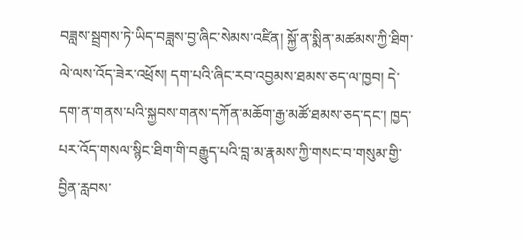བཟླས་སྦྲགས་ཏེ་ཡིད་བཟླས་བྱ་ཞིང་སེམས་འཛིན། སྐྱོ་ན་སྨིན་མཚམས་ཀྱི་ཐིག་ལེ་ལས་འོད་ཟེར་འཕྲོས། དག་པའི་ཞིང་རབ་འབྱམས་ཐམས་ཅད་ལ་ཁྱབ། དེ་དག་ན་གནས་པའི་སྐྱབས་གནས་དཀོན་མཆོག་རྒྱ་མཚོ་ཐམས་ཅད་དང་། ཁྱད་པར་འོད་གསལ་སྙིང་ཐིག་གི་བརྒྱུད་པའི་བླ་མ་རྣམས་ཀྱི་གསང་བ་གསུམ་གྱི་བྱིན་རླབས་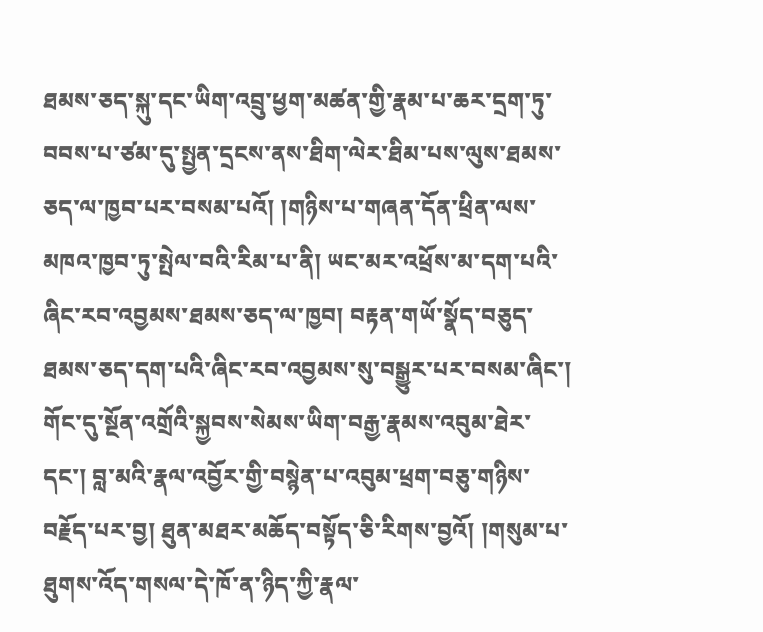ཐམས་ཅད་སྐུ་དང་ཡིག་འབྲུ་ཕྱག་མཚན་གྱི་རྣམ་པ་ཆར་དྲག་ཏུ་བབས་པ་ཙམ་དུ་སྤྱན་དྲངས་ནས་ཐིག་ལེར་ཐིམ་པས་ལུས་ཐམས་ཅད་ལ་ཁྱབ་པར་བསམ་པའོ། །གཉིས་པ་གཞན་དོན་ཕྲིན་ལས་མཁའ་ཁྱབ་ཏུ་སྤེལ་བའི་རིམ་པ་ནི། ཡང་མར་འཕྲོས་མ་དག་པའི་ཞིང་རབ་འབྱམས་ཐམས་ཅད་ལ་ཁྱབ། བརྟན་གཡོ་སྣོད་བཅུད་ཐམས་ཅད་དག་པའི་ཞིང་རབ་འབྱམས་སུ་བསྒྱུར་པར་བསམ་ཞིང་། གོང་དུ་སྔོན་འགྲོའི་སྐྱབས་སེམས་ཡིག་བརྒྱ་རྣམས་འབུམ་ཐེར་དང་། བླ་མའི་རྣལ་འབྱོར་གྱི་བསྙེན་པ་འབུམ་ཕྲག་བཅུ་གཉིས་བརྗོད་པར་བྱ། ཐུན་མཐར་མཆོད་བསྟོད་ཅི་རིགས་བྱའོ། །གསུམ་པ་ཐུགས་འོད་གསལ་དེ་ཁོ་ན་ཉིད་ཀྱི་རྣལ་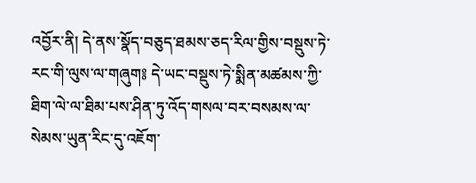འབྱོར་ནི། དེ་ནས་སྣོད་བཅུད་ཐམས་ཅད་རིལ་གྱིས་བསྡུས་ཏེ་རང་གི་ལུས་ལ་གཞུག༔ དེ་ཡང་བསྡུས་ཏེ་སྨིན་མཚམས་ཀྱི་ཐིག་ལེ་ལ་ཐིམ་པས་ཤིན་ཏུ་འོད་གསལ་བར་བསམས་ལ་སེམས་ཡུན་རིང་དུ་འཇོག་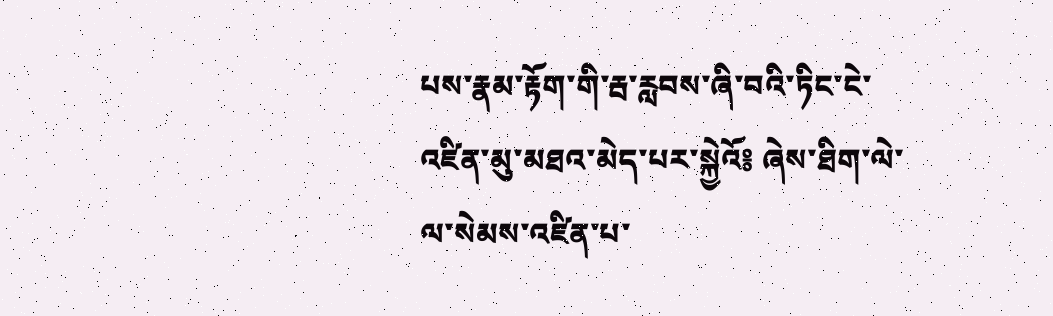པས་རྣམ་རྟོག་གི་རྦ་རླབས་ཞི་བའི་ཏིང་ངེ་འཛིན་མུ་མཐའ་མེད་པར་སྐྱེའོ༔ ཞེས་ཐིག་ལེ་ལ་སེམས་འཛིན་པ་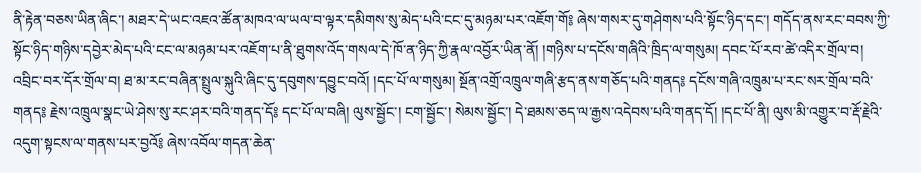ནི་རྟེན་བཅས་ཡིན་ཞིང་། མཐར་དེ་ཡང་འཇའ་ཚོན་མཁའ་ལ་ཡལ་བ་ལྟར་དམིགས་སུ་མེད་པའི་ངང་དུ་མཉམ་པར་འཇོག་གོ༔ ཞེས་གསར་དུ་གཤེགས་པའི་སྟོང་ཉིད་དང་། གདོད་ནས་རང་བབས་ཀྱི་སྟོང་ཉིད་གཉིས་དབྱེར་མེད་པའི་ངང་ལ་མཉམ་པར་འཇོག་པ་ནི་ཐུགས་འོད་གསལ་དེ་ཁོ་ན་ཉིད་ཀྱི་རྣལ་འབྱོར་ཡིན་ནོ། །གཉིས་པ་དངོས་གཞིའི་ཁྲིད་ལ་གསུམ། དབང་པོ་རབ་ཚེ་འདིར་གྲོལ་བ། འབྲིང་བར་དོར་གྲོལ་བ། ཐ་མ་རང་བཞིན་སྤྲུལ་སྐུའི་ཞིང་དུ་དབུགས་དབྱུང་བའོ། །དང་པོ་ལ་གསུམ། སྔོན་འགྲོ་འཁྲུལ་གཞི་རྩད་ནས་གཅོད་པའི་གནད༔ དངོས་གཞི་འཁྲུམ་པ་རང་སར་གྲོལ་བའི་གནད༔ རྗེས་འཁྲུལ་སྣང་ཡེ་ཤེས་སུ་རང་ཤར་བའི་གནད་དོ༔ དང་པོ་ལ་བཞི། ལུས་སྦྱོང་། ངག་སྦྱོང་། སེམས་སྦྱོང་། དེ་ཐམས་ཅད་ལ་རྒྱས་འདེབས་པའི་གནད་དོ། །དང་པོ་ནི། ལུས་མི་འགྱུར་བ་རྡོ་རྗེའི་འདུག་སྟངས་ལ་གནས་པར་བྱའོ༔ ཞེས་འབོལ་གདན་ཆེན་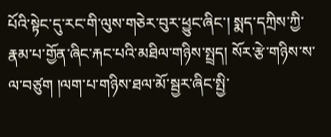པོའི་སྟེང་དུ་རང་གི་ལུས་གཅེར་བུར་ཕྱུང་ཞིང་། སྨད་དཀྲིས་ཀྱི་རྣམ་པ་གྱོན་ཞིང་རྐང་པའི་མཐིལ་གཉིས་སྤྲད། སོར་རྩེ་གཉིས་ས་ལ་བཙུག །ལག་པ་གཉིས་ཐལ་མོ་སྦྱར་ཞིང་སྤྱི་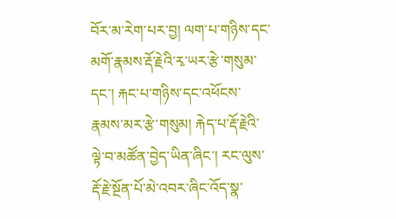བོར་མ་རེག་པར་བྱ། ལག་པ་གཉིས་དང་མགོ་རྣམས་རྡོ་རྗེའི་རྭ་ཡར་རྩེ་གསུམ་དང་། རྐང་པ་གཉིས་དང་འཕོངས་རྣམས་མར་རྩེ་གསུམ། རྐེད་པ་རྡོ་རྗེའི་ལྟེ་བ་མཚོན་བྱེད་ཡིན་ཞིང་། རང་ལུས་རྡོ་རྗེ་སྔོན་པོ་མེ་འབར་ཞིང་འོད་སྣ་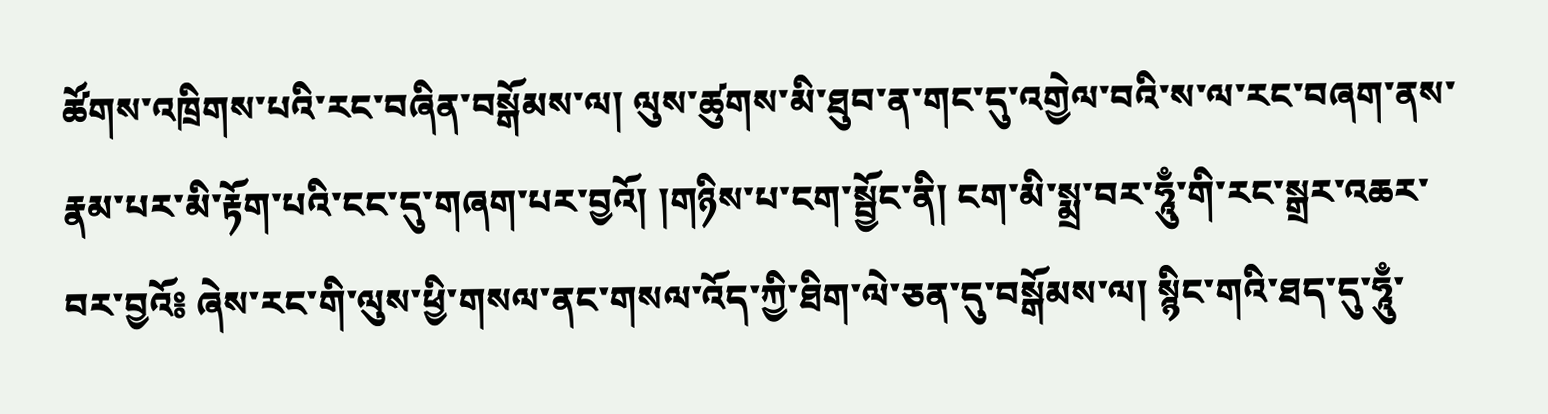ཚོགས་འཁྲིགས་པའི་རང་བཞིན་བསྒོམས་ལ། ལུས་ཚུགས་མི་ཐུབ་ན་གང་དུ་འགྱེལ་བའི་ས་ལ་རང་བཞག་ནས་རྣམ་པར་མི་རྟོག་པའི་ངང་དུ་གཞག་པར་བྱའོ། །གཉིས་པ་ངག་སྦྱོང་ནི། ངག་མི་སྨྲ་བར་ཧཱུྃ་གི་རང་སྒྲར་འཆར་བར་བྱའོ༔ ཞེས་རང་གི་ལུས་ཕྱི་གསལ་ནང་གསལ་འོད་ཀྱི་ཐིག་ལེ་ཅན་དུ་བསྒོམས་ལ། སྙིང་གའི་ཐད་དུ་ཧཱུྃ་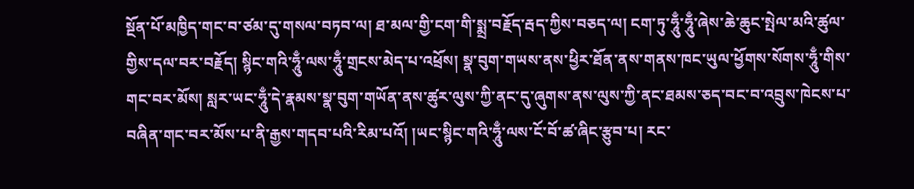སྔོན་པོ་མཁྱིད་གང་བ་ཙམ་དུ་གསལ་བཏབ་ལ། ཐ་མལ་གྱི་ངག་གི་སྨྲ་བརྗོད་རྦད་ཀྱིས་བཅད་ལ། ངག་ཏུ་ཧཱུྃ་ཧཱུྃ་ཞེས་ཆེ་ཆུང་སྤེལ་མའི་ཚུལ་གྱིས་དལ་བར་བརྗོད། སྙིང་གའི་ཧཱུྃ་ལས་ཧཱུྃ་གྲངས་མེད་པ་འཕྲོས། སྣ་བུག་གཡས་ནས་ཕྱིར་ཐོན་ནས་གནས་ཁང་ཡུལ་ཕྱོགས་སོགས་ཧཱུྃ་གིས་གང་བར་མོས། སླར་ཡང་ཧཱུྃ་དེ་རྣམས་སྣ་བུག་གཡོན་ནས་ཚུར་ལུས་ཀྱི་ནང་དུ་ཞུགས་ནས་ལུས་ཀྱི་ནང་ཐམས་ཅད་བང་བ་འབྲུས་ཁེངས་པ་བཞིན་གང་བར་མོས་པ་ནི་རྒྱས་གདབ་པའི་རིམ་པའོ། །ཡང་སྙིང་གའི་ཧཱུྃ་ལས་ངོ་བོ་ཚ་ཞིང་རྩུབ་པ། རང་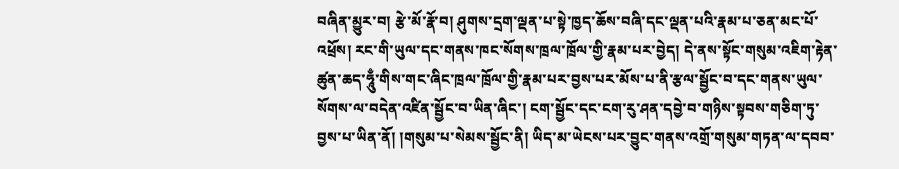བཞིན་མྱུར་བ། རྩེ་མོ་རྣོ་བ། ཤུགས་དྲག་ལྡན་པ་སྟེ་ཁྱད་ཆོས་བཞི་དང་ལྡན་པའི་རྣམ་པ་ཅན་མང་པོ་འཕྲོས། རང་གི་ཡུལ་དང་གནས་ཁང་སོགས་ཁྲལ་ཁྲོལ་གྱི་རྣམ་པར་བྱེད། དེ་ནས་སྟོང་གསུམ་འཇིག་རྟེན་ཚུན་ཆད་ཧཱུྃ་གིས་གང་ཞིང་ཁྲལ་ཁྲོལ་གྱི་རྣམ་པར་བྱས་པར་མོས་པ་ནི་རྩལ་སྦྱོང་བ་དང་གནས་ཡུལ་སོགས་ལ་བདེན་འཛིན་སྦྱོང་བ་ཡིན་ཞིང་། ངག་སྦྱོང་དང་ངག་རུ་ཤན་དབྱེ་བ་གཉིས་སྟབས་གཅིག་ཏུ་བྱས་པ་ཡིན་ནོ། །གསུམ་པ་སེམས་སྦྱོང་ནི། ཡིད་མ་ཡེངས་པར་བྱུང་གནས་འགྲོ་གསུམ་གཏན་ལ་དབབ་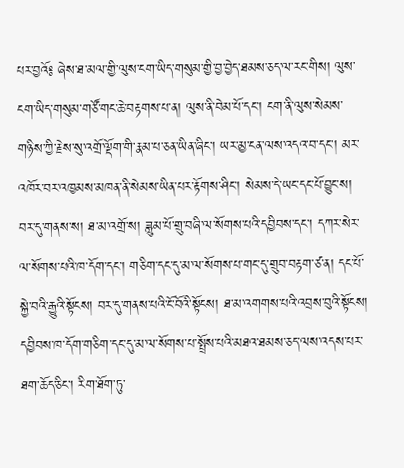པར་བྱའོ༔ ཞེས་ཐ་མལ་གྱི་ལུས་ངག་ཡིད་གསུམ་གྱི་བྱ་བྱེད་ཐམས་ཅད་ལ་རང་གིས། ལུས་ངག་ཡིད་གསུམ་གཙོ་གང་ཆེ་བརྟགས་པ་ན། ལུས་ནི་བེམ་པོ་དང་། ངག་ནི་ལུས་སེམས་གཉིས་ཀྱི་རྗེས་སུ་འགྲོ་ལྡོག་གི་རྣམ་པ་ཅན་ཡིན་ཞིང་། ཡར་མྱ་ངན་ལས་འདའ་བ་དང་། མར་འཁོར་བར་འཁྱམས་མཁན་ནི་སེམས་ཡིན་པར་རྟོགས་ཤིང་། སེམས་དེ་ཡང་དང་པོ་བྱུང་ས། བར་དུ་གནས་ས། ཐ་མ་འགྲོ་ས། ཟླུམ་པོ་གྲུ་བཞི་ལ་སོགས་པའི་དབྱིབས་དང་། དཀར་སེར་ལ་སོགས་པའི་ཁ་དོག་དང་། གཅིག་དང་དུ་མ་ལ་སོགས་པ་གང་དུ་གྲུབ་བརྟག་ཙ་ན། དང་པོ་སྐྱེ་བའི་རྒྱུའི་སྟོངས། བར་དུ་གནས་པའི་ངོ་བོའི་སྟོངས། ཐ་མ་འགགས་པའི་འབྲས་བུའི་སྟོངས། དབྱིབས་ཁ་དོག་གཅིག་དང་དུ་མ་ལ་སོགས་པ་སྤྲོས་པའི་མཐའ་ཐམས་ཅད་ལས་འདས་པར་ཐག་ཆོད་ཅིང་། རིག་ཐོག་ཏུ་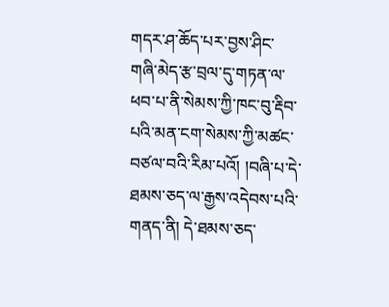གདར་ཤ་ཆོད་པར་བྱས་ཤིང་གཞི་མེད་རྩ་བྲལ་དུ་གཏན་ལ་ཕབ་པ་ནི་སེམས་ཀྱི་ཁང་བུ་རྡིབ་པའི་མན་ངག་སེམས་ཀྱི་མཚང་བཙལ་བའི་རིམ་པའོ། །བཞི་པ་དེ་ཐམས་ཅད་ལ་རྒྱས་འདེབས་པའི་གནད་ནི། དེ་ཐམས་ཅད་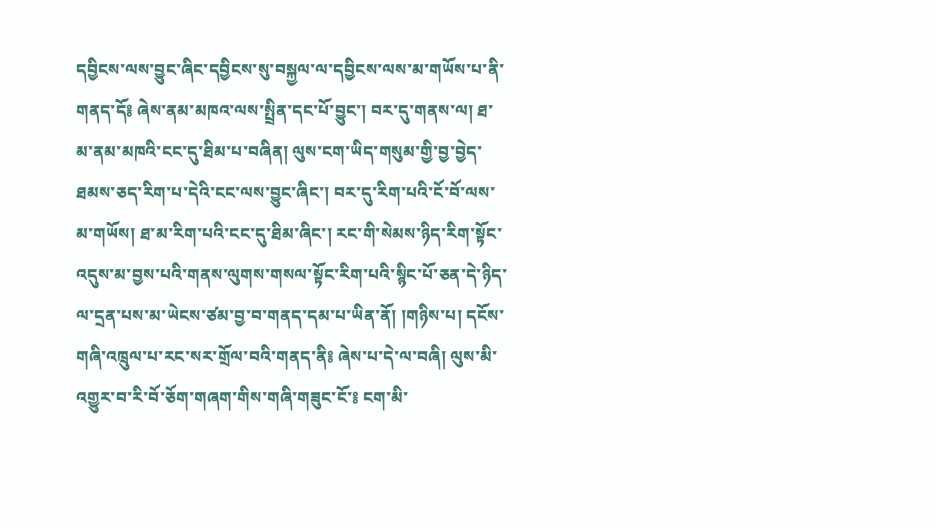དབྱིངས་ལས་བྱུང་ཞིང་དབྱིངས་སུ་བསྐྱལ་ལ་དབྱིངས་ལས་མ་གཡོས་པ་ནི་གནད་དོ༔ ཞེས་ནམ་མཁའ་ལས་སྤྲིན་དང་པོ་བྱུང་། བར་དུ་གནས་ལ། ཐ་མ་ནམ་མཁའི་ངང་དུ་ཐིམ་པ་བཞིན། ལུས་ངག་ཡིད་གསུམ་གྱི་བྱ་བྱེད་ཐམས་ཅད་རིག་པ་དེའི་ངང་ལས་བྱུང་ཞིང་། བར་དུ་རིག་པའི་ངོ་བོ་ལས་མ་གཡོས། ཐ་མ་རིག་པའི་ངང་དུ་ཐིམ་ཞིང་། རང་གི་སེམས་ཉིད་རིག་སྟོང་འདུས་མ་བྱས་པའི་གནས་ལུགས་གསལ་སྟོང་རིག་པའི་སྙིང་པོ་ཅན་དེ་ཉིད་ལ་དྲན་པས་མ་ཡེངས་ཙམ་བྱ་བ་གནད་དམ་པ་ཡིན་ནོ། །གཉིས་པ། དངོས་གཞི་འཁྲུལ་པ་རང་སར་གྲོལ་བའི་གནད་ནི༔ ཞེས་པ་དེ་ལ་བཞི། ལུས་མི་འགྱུར་བ་རི་བོ་ཅོག་གཞག་གིས་གཞི་གཟུང་ངོ་༔ ངག་མི་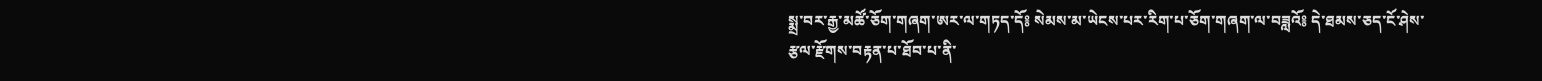སྨྲ་བར་རྒྱ་མཚོ་ཅོག་གཞག་ཨར་ལ་གཏད་དོ༔ སེམས་མ་ཡེངས་པར་རིག་པ་ཅོག་གཞག་ལ་བཟླའོ༔ དེ་ཐམས་ཅད་ངོ་ཤེས་རྩལ་རྫོགས་བརྟན་པ་ཐོབ་པ་ནི་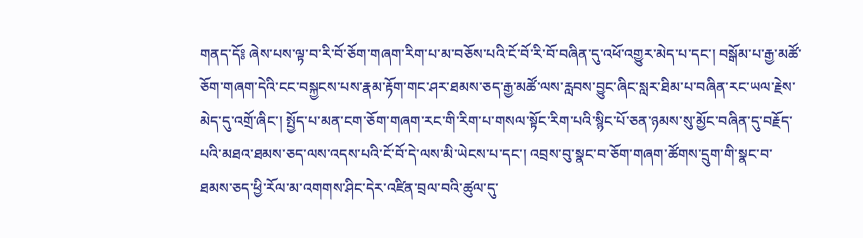གནད་དོ༔ ཞེས་པས་ལྟ་བ་རི་བོ་ཅོག་གཞག་རིག་པ་མ་བཅོས་པའི་ངོ་བོ་རི་བོ་བཞིན་དུ་འཕོ་འགྱུར་མེད་པ་དང་། བསྒོམ་པ་རྒྱ་མཚོ་ཅོག་གཞག་དེའི་ངང་བསྐྱངས་པས་རྣམ་རྟོག་གང་ཤར་ཐམས་ཅད་རྒྱ་མཚོ་ལས་རླབས་བྱུང་ཞིང་སླར་ཐིམ་པ་བཞིན་རང་ཡལ་རྗེས་མེད་དུ་འགྲོ་ཞིང་། སྤྱོད་པ་མན་ངག་ཅོག་གཞག་རང་གི་རིག་པ་གསལ་སྟོང་རིག་པའི་སྙིང་པོ་ཅན་ཉམས་སུ་མྱོང་བཞིན་དུ་བརྗོད་པའི་མཐའ་ཐམས་ཅད་ལས་འདས་པའི་ངོ་བོ་དེ་ལས་མི་ཡེངས་པ་དང་། འབྲས་བུ་སྣང་བ་ཅོག་གཞག་ཚོགས་དྲུག་གི་སྣང་བ་ཐམས་ཅད་ཕྱི་རོལ་མ་འགགས་ཤིང་དེར་འཛིན་བྲལ་བའི་ཚུལ་དུ་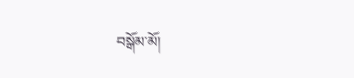བསྒོམ་མོ།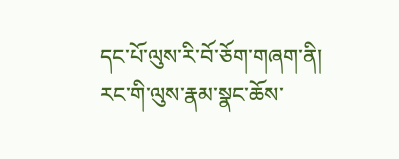དང་པོ་ལུས་རི་བོ་ཅོག་གཞག་ནི། རང་གི་ལུས་རྣམ་སྣང་ཆོས་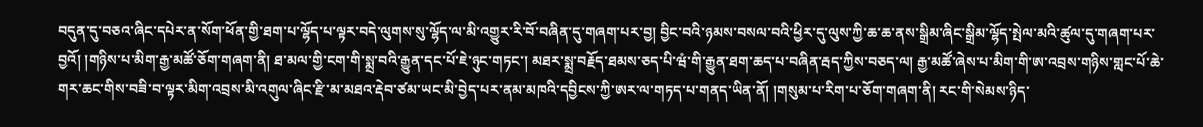བདུན་དུ་བཅའ་ཞིང་དཔེར་ན་སོག་ཕོན་གྱི་ཐག་པ་ལྷོད་པ་ལྟར་བདེ་ལུགས་སུ་ལྷོད་ལ་མི་འགྱུར་རི་བོ་བཞིན་དུ་གཞག་པར་བྱ། བྱིང་བའི་ཉམས་བསལ་བའི་ཕྱིར་དུ་ལུས་ཀྱི་ཆ་ཆ་ནས་སྒྲིམ་ཞིང་སྒྲིམ་ལྷོད་སྤེལ་མའི་ཚུལ་དུ་གཞག་པར་བྱའོ། །གཉིས་པ་མིག་རྒྱ་མཚོ་ཅོག་གཞག་ནི། ཐ་མལ་གྱི་ངག་གི་སྨྲ་བའི་རྒྱུན་དང་པོ་ཇེ་ཉུང་གཏང་། མཐར་སྨྲ་བརྗོད་ཐམས་ཅད་པི་ཝཾ་གི་རྒྱུན་ཐག་ཆད་པ་བཞིན་རྦད་ཀྱིས་བཅད་ལ། རྒྱ་མཚོ་ཞེས་པ་མིག་གི་ཨ་འབྲས་གཉིས་གླང་པོ་ཆེ་གར་ཆང་གིས་བཟི་བ་ལྟར་མིག་འབྲས་མི་འགུལ་ཞིང་རྫི་མ་མཐའ་རྡེབ་ཙམ་ཡང་མི་བྱེད་པར་ནམ་མཁའི་དབྱིངས་ཀྱི་ཨར་ལ་གཏད་པ་གནད་ཡིན་ནོ། །གསུམ་པ་རིག་པ་ཅོག་གཞག་ནི། རང་གི་སེམས་ཉིད་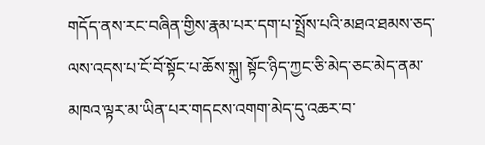གདོད་ནས་རང་བཞིན་གྱིས་རྣམ་པར་དག་པ་སྤྲོས་པའི་མཐའ་ཐམས་ཅད་ལས་འདས་པ་ངོ་བོ་སྟོང་པ་ཆོས་སྐུ། སྟོང་ཉིད་ཀྱང་ཅི་མེད་ཅང་མེད་ནམ་མཁའ་ལྟར་མ་ཡིན་པར་གདངས་འགག་མེད་དུ་འཆར་བ་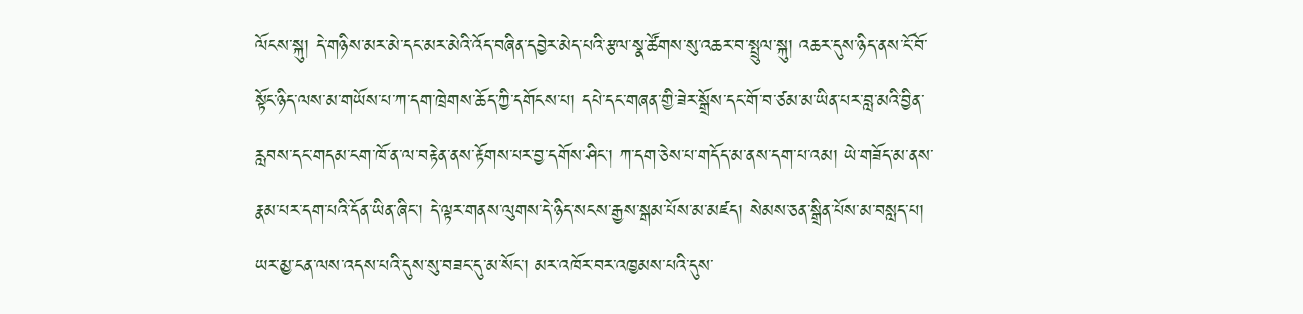ལོངས་སྐུ། དེ་གཉིས་མར་མེ་དང་མར་མེའི་འོད་བཞིན་དབྱེར་མེད་པའི་རྩལ་སྣ་ཚོགས་སུ་འཆར་བ་སྤྲུལ་སྐུ། འཆར་དུས་ཉིད་ནས་ངོ་བོ་སྟོང་ཉིད་ལས་མ་གཡོས་པ་ཀ་དག་ཁྲེགས་ཆོད་ཀྱི་དགོངས་པ། དཔེ་དང་གཞན་གྱི་ཟེར་སྒྲོས་དང་གོ་བ་ཙམ་མ་ཡིན་པར་བླ་མའི་བྱིན་རླབས་དང་གདམ་ངག་ཁོ་ན་ལ་བརྟེན་ནས་རྟོགས་པར་བྱ་དགོས་ཤིང་། ཀ་དག་ཅེས་པ་གདོད་མ་ནས་དག་པ་འམ། ཡེ་གཟོད་མ་ནས་རྣམ་པར་དག་པའི་དོན་ཡིན་ཞིང་། དེ་ལྟར་གནས་ལུགས་དེ་ཉིད་སངས་རྒྱས་སྒམ་པོས་མ་མཛད། སེམས་ཅན་སྒྲིན་པོས་མ་བསླད་པ། ཡར་མྱ་ངན་ལས་འདས་པའི་དུས་སུ་བཟང་དུ་མ་སོང་། མར་འཁོར་བར་འཁྱམས་པའི་དུས་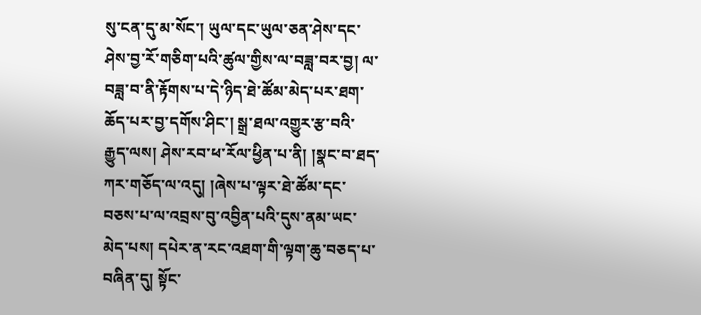སུ་ངན་དུ་མ་སོང་། ཡུལ་དང་ཡུལ་ཅན་ཤེས་དང་ཤེས་བྱ་རོ་གཅིག་པའི་ཚུལ་གྱིས་ལ་བཟླ་བར་བྱ། ལ་བཟླ་བ་ནི་རྟོགས་པ་དེ་ཉིད་ཐེ་ཚོམ་མེད་པར་ཐག་ཆོད་པར་བྱ་དགོས་ཤིང་། སྒྲ་ཐལ་འགྱུར་རྩ་བའི་རྒྱུད་ལས། ཤེས་རབ་ཕ་རོལ་ཕྱིན་པ་ནི། །སྣང་བ་ཐད་ཀར་གཅོད་ལ་འདུ། །ཞེས་པ་ལྟར་ཐེ་ཚོམ་དང་བཅས་པ་ལ་འབྲས་བུ་འབྱིན་པའི་དུས་ནམ་ཡང་མེད་པས། དཔེར་ན་རང་འཐག་གི་ལྟག་ཆུ་བཅད་པ་བཞིན་དུ། སྟོང་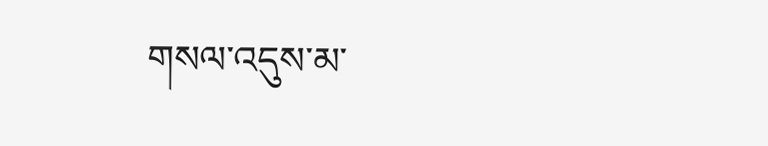གསལ་འདུས་མ་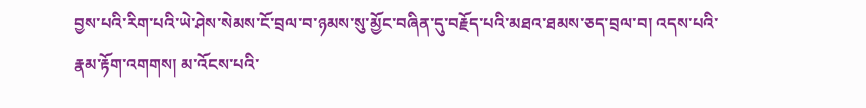བྱས་པའི་རིག་པའི་ཡེ་ཤེས་སེམས་ངོ་བྲལ་བ་ཉམས་སུ་མྱོང་བཞིན་དུ་བརྗོད་པའི་མཐའ་ཐམས་ཅད་བྲལ་བ། འདས་པའི་རྣམ་རྟོག་འགགས། མ་འོངས་པའི་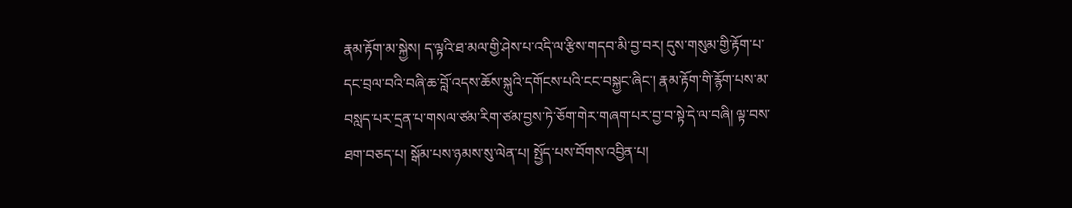རྣམ་རྟོག་མ་སྐྱེས། ད་ལྟའི་ཐ་མལ་གྱི་ཤེས་པ་འདི་ལ་རྩིས་གདབ་མི་བྱ་བར། དུས་གསུམ་གྱི་རྟོག་པ་དང་བྲལ་བའི་བཞི་ཆ་བློ་འདས་ཆོས་སྐུའི་དགོངས་པའི་ངང་བསྐྱང་ཞིང་། རྣམ་རྟོག་གི་རྙོག་པས་མ་བསླད་པར་དྲན་པ་གསལ་ཙམ་རིག་ཙམ་བྱས་ཏེ་ཅོག་གེར་གཞག་པར་བྱ་བ་སྟེ་དེ་ལ་བཞི། ལྟ་བས་ཐག་བཅད་པ། སྒོམ་པས་ཉམས་སུ་ལེན་པ། སྤྱོད་པས་བོགས་འབྱིན་པ།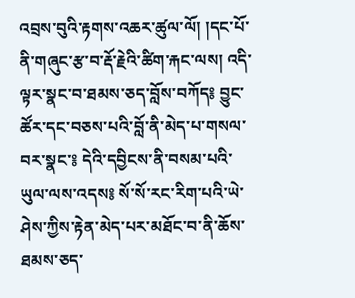འབྲས་བུའི་རྟགས་འཆར་ཚུལ་ལོ། །དང་པོ་ནི་གཞུང་རྩ་བ་རྡོ་རྗེའི་ཚིག་རྐང་ལས། འདི་ལྟར་སྣང་བ་ཐམས་ཅད་བློས་བཀོད༔ བྱུང་ཚོར་དང་བཅས་པའི་བློ་ནི་མེད་པ་གསལ་བར་སྣང་༔ དེའི་དབྱིངས་ནི་བསམ་པའི་ཡུལ་ལས་འདས༔ སོ་སོ་རང་རིག་པའི་ཡེ་ཤེས་ཀྱིས་རྟེན་མེད་པར་མཐོང་བ་ནི་ཆོས་ཐམས་ཅད་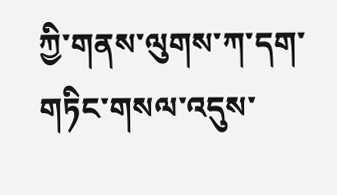ཀྱི་གནས་ལུགས་ཀ་དག་གཏིང་གསལ་འདུས་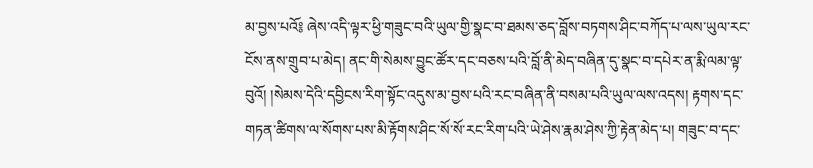མ་བྱས་པའོ༔ ཞེས་འདི་ལྟར་ཕྱི་གཟུང་བའི་ཡུལ་གྱི་སྣང་བ་ཐམས་ཅད་བློས་བཏགས་ཤིང་བཀོད་པ་ལས་ཡུལ་རང་ངོས་ནས་གྲུབ་པ་མེད། ནང་གི་སེམས་བྱུང་ཚོར་དང་བཅས་པའི་བློ་ནི་མེད་བཞིན་དུ་སྣང་བ་དཔེར་ན་རྨི་ལམ་ལྟ་བུའོ། །སེམས་དེའི་དབྱིངས་རིག་སྟོང་འདུས་མ་བྱས་པའི་རང་བཞིན་ནི་བསམ་པའི་ཡུལ་ལས་འདས། རྟགས་དང་གཏན་ཚིགས་ལ་སོགས་པས་མི་རྟོགས་ཤིང་སོ་སོ་རང་རིག་པའི་ཡེ་ཤེས་རྣམ་ཤེས་ཀྱི་རྟེན་མེད་པ། གཟུང་བ་དང་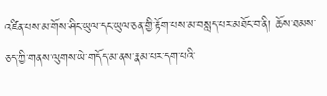འཛིན་པས་མ་གོས་ཤིང་ཡུལ་དང་ཡུལ་ཅན་གྱི་རྟོག་པས་མ་བསླད་པར་མཐོང་བ་ནི། ཆོས་ཐམས་ཅད་ཀྱི་གནས་ལུགས་ཡེ་གདོད་མ་ནས་རྣམ་པར་དག་པའི་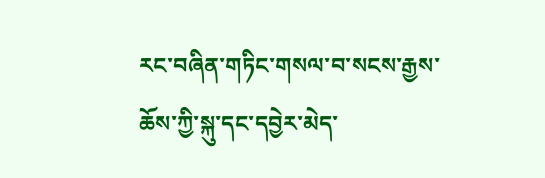རང་བཞིན་གཏིང་གསལ་བ་སངས་རྒྱས་ཆོས་ཀྱི་སྐུ་དང་དབྱེར་མེད་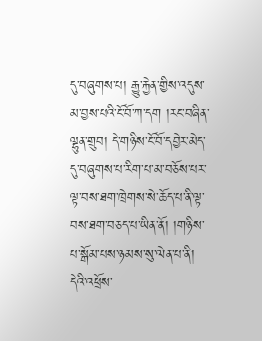དུ་བཞུགས་པ། རྒྱུ་རྐྱེན་གྱིས་འདུས་མ་བྱས་པའི་ངོ་བོ་ཀ་དག །རང་བཞིན་ལྷུན་གྲུབ། དེ་གཉིས་ངོ་བོ་དབྱེར་མེད་དུ་བཞུགས་པ་རིག་པ་མ་བཅོས་པར་ལྟ་བས་ཐག་ཁྲེགས་སེ་ཆོད་པ་ནི་ལྟ་བས་ཐག་བཅད་པ་ཡིན་ནོ། །གཉིས་པ་སྒོམ་པས་ཉམས་སུ་ལེན་པ་ནི། དེའི་འཕྲོས་